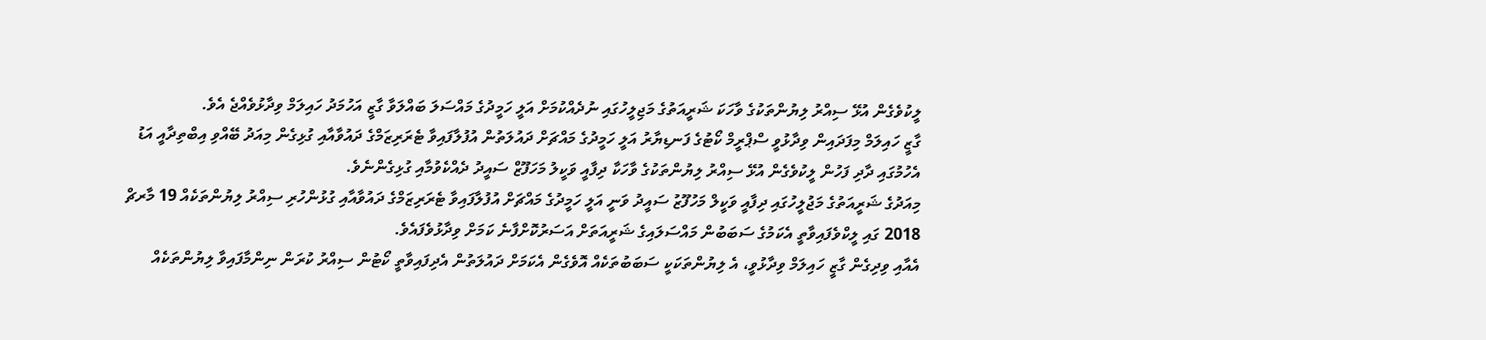ލީކުވެގެން އުޅޭ ސިއްރު ލިޔުންތަކުގެ ވާހަކަ ޝަރީއަތުގެ މަޖިލީހުގައި ނުދެއްކުމަށް އަލީ ހަމީދުގެ މައްސަލަ ބައްލަވާ ގާޒީ އަހުމަދު ހައިލަމް ވިދާޅުވެއްޖެ އެވެ.
ގާޒީ ހައިލަމް މިފަދައިން ވިދާޅުވީ ސްޕްރީމް ކޯޓުގެ ފަނޑިޔާރު އަލީ ހަމީދުގެ މައްޗަށް ދައުލަތުން އުފުލާފައިވާ ޓެރަރިޒަމްގެ ދައުވާއާއި ގުޅިގެން މިއަދު ބޭއްވި އިބްތިދާއީ އަޑު އެހުމުގައި ދާދި ފަހުން ލީކުވެގެން އުޅޭ ސިއްރު ލިޔުންތަކުގެ ވާހަކާ ދިފާއީ ވަކީލު މަހަފޫޒް ސައީދު ދެއްކެވުމާއި ގުޅިގެންނެވެ.
މިއަދުގެ ޝަރީއަތުގެ މަޖުލީހުގައި ދިފާއީ ވަކީލް މަހުފޫޒު ސައީދު ވަނީ އަލީ ހަމީދުގެ މައްޗަށް އުފުލާފައިވާ ޓެރަރިޒަމްގެ ދައުވާއާއި ގުޅުންހުރި ސިއްރު ލިޔުންތަކެއް 19 މާރޗް 2018 ގައި ލީކްވެފައިވާތީ އެކަމުގެ ސަބަބުން މައްސަލައިގެ ޝަރީއަތަށް އަސަރުކޮށްފާނެ ކަމަށް ވިދާޅުވެފައެވެ.
އެއާއި ވިދިގެން ގާޒީ ހައިލަމް ވިދާޅުވީ، އެ ލިޔުންތަކަކީ ސަބަބުތަކެއް އޮވެގެން އެކަމަށް ދައުލަތުން އެދިފައިވާތީ ކޯޓުން ސިއްރު ކުރަން ނިންމާފައިވާ ލިޔުންތަކެއް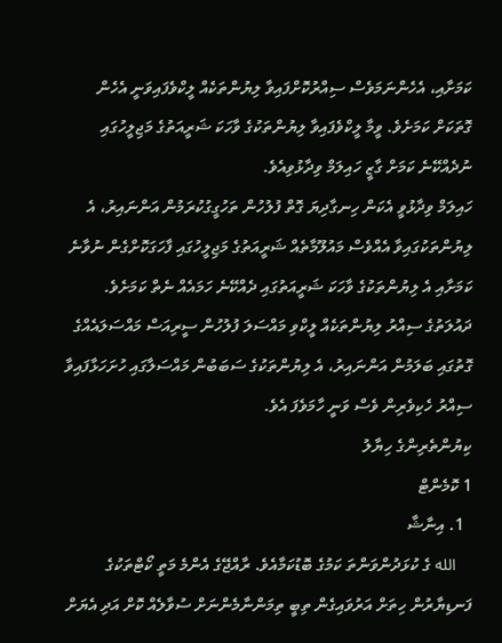ކަމަށާއި، އެހެންނަމަވެސް ސިއްރުކޮށްފައިވާ ލިޔުންތަކެއް ލީކްވެފައިވަނީ އެހެން ގޮތަކަށް ކަމަށެވެ. ވީމާ ލީކްވެފައިވާ ލިޔުންތަކުގެ ވާހަކަ ޝަރީއަތުގެ މަޖިލީހުގައި ނުދެއްކޭނެ ކަމަށް ގާޒީ ހައިލަމް ވިދާޅުވިއެވެ.
ހައިލަމް ވިދާޅުވީ އެކަން ހިނގާދިޔަ ގޮތް ފުލުހުން ތަހުގީގުކުރަމުން އަންނައިރު، އެ ލިޔުންތަކުގައިވާ އެއްވެސް މައުލޫމާތެއް ޝަރީއަތުގެ މަޖިލީހުގައި ފާހަގަކޮށްގެން ނުވާނެ ކަމަށާއި އެ ލިޔުންތަކުގެ ވާހަކަ ޝަރީއަތުގައި ދެއްކޭނެ ހަމައެއް ނެތް ކަމަށެވެ.
ދައުލަތުގެ ސިއްރު ލިޔުންތަކެއް ލީކްވި މައްސަލަ ފުލުހުން ސީރިއަސް މައްސަލައެއްގެ ގޮތުގައި ބަލަމުން އަންނައިރު، އެ ލިޔުންތަކުގެ ސަބަބުން މައްސަލާގައި ހުށަހަޅާފައިވާ ސިއްރު ހެކިވެރިން ވެސް ވަނީ ހާމަވެފަ އެވެ.
ކިޔުންތެރިންގެ ހިޔާލު
1 ކޮމެންޓް
  1. އިނާޝާ
    الله ގެ ކުޅަދުންވަންތަ ކަމުގެ ބޮޑުކަމާއެވެ. ރާއްޖޭގެ އެންމެ މަތީ ކޯޓްތަކުގެ ފަނޑިޔާރުން ހިތަށް އަރުވައިގެން ތިބީ ތިމަންނާމެންނަށް ސުވާލެއް ކޮށް އަދި އެޔަށް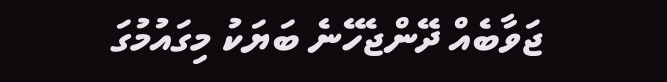ޖަވާބެއް ދޭންޖެހޭނެ ބަޔަކު މިގައުމުގަ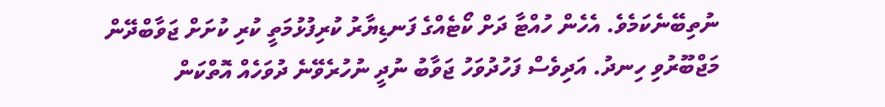ނުތިބޭނެކަމެވެ. އެހެން ހުއްޓާ ދަށް ކޯޓެއްގެ ފަނޑިޔާރު ކުރިފުޅުމަތީ ކުރި ކުށަށް ޖަވާބްދޭން މަޖްބޫރުވި ހިނދު. އަދިވެސް ފަހުދުވަހު ޖަވާބު ނުދީ ނުހުރެވޭނެ ދުވަހެއް އޮތްކަން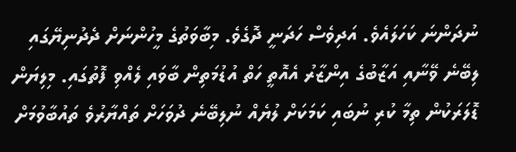ނުދަންނަ ކަހަލައެވެ. އަދިވެސް ހަދަނީ ދޮގެވެ. މިބާވަތުގެ މީހުންނަށް ދެދުނިޔޭގައި ލިބޭނެ ވޭނާއި އަޒާބުގެ އިންޒާރު އެއޮތީ ހަތް އުޑުމަތިން ބާވައި ލެއްވި ފޮތުގައި. މިލިޔަން ޑޮލަރަކުން ތިމާ ކުރި ނުބައި ކަމަކަށް ލުޔެއް ނުލިބޭނެ ދުވަހަށް ތައްޔާރުވެ ތައުބާވުމަށް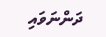ދަންނަވައި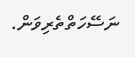ނަސޭހަތްތެރިވަން.